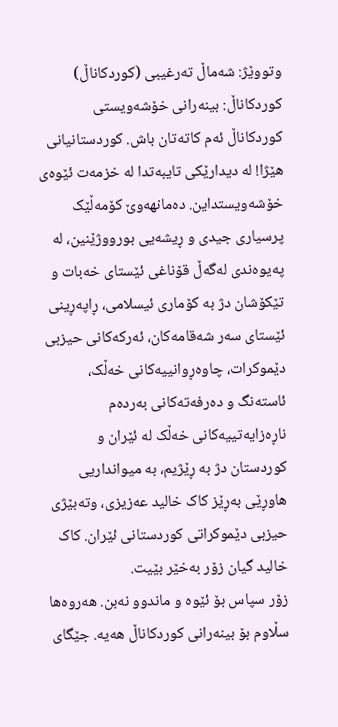وتووێژ: شەماڵ تەرغیبی (کوردکاناڵ)
کوردکاناڵ: بینەرانی خۆشەویستی کوردکاناڵ ئەم کاتەتان باش. کوردستانیانی هێژا! لە دیدارێکی تایبەتدا لە خزمەت ئێوەی خۆشەویستداین. دەمانهەوێ کۆمەڵێک پرسیاری جیدی و ڕیشەیی بورووژێنین، لە پەیوەندی لەگەڵ قۆناغی ئێستای خەبات و تێکۆشان دژ بە کۆماری ئیسلامی، ڕاپەڕینی ئێستای سەر شەقامەکان، ئەرکەکانی حیزبی دێموکرات، چاوەڕوانییەکانی خەڵک، ئاستەنگ و دەرفەتەکانی بەردەم ناڕەزایەتییەکانی خەڵک لە ئێران و کوردستان دژ بە ڕێژیم، بە میوانداریی هاوڕێی بەڕێز کاک خالید عەزیزی، وتەبێژی حیزبی دێموکراتی کوردستانی ئێران. کاک خالید گیان زۆر بەخێر بێیت.
زۆر سپاس بۆ ئێوە و ماندوو نەبن. هەروەها سڵاوم بۆ بینەرانی کوردکاناڵ هەیە. جێگای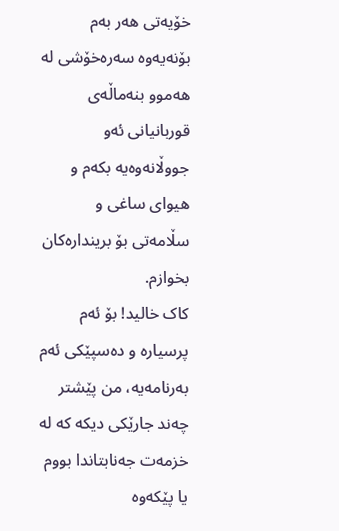خۆیەتی هەر بەم بۆنەیەوە سەرەخۆشی لە هەموو بنەماڵەی قوربانیانی ئەو جووڵانەوەیە بکەم و هیوای ساغی و سڵامەتی بۆ بریندارەکان بخوازم.
کاک خالید! بۆ ئەم پرسیارە و دەسپێکی ئەم بەرنامەیە، من پێشتر چەند جارێکی دیکە کە لە خزمەت جەنابتاندا بووم یا پێکەوە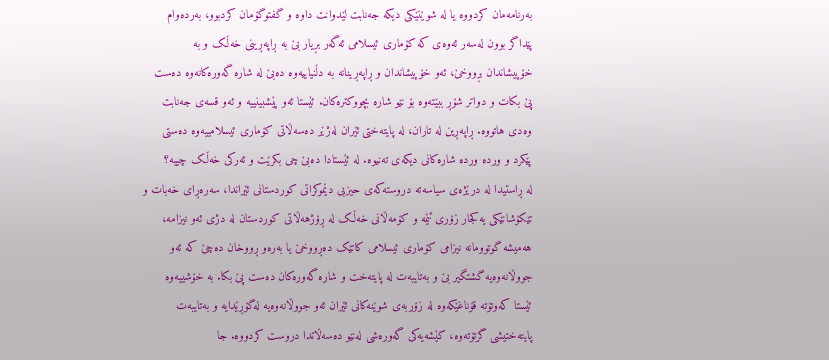بەرنامەمان کردووە یا لە شوێنێکی دیکە جەنابت لێدوانت داوە و گفتوگۆمان کردبوو، بەردەوام پێداگر بوون لەسەر ئەوەی کە کۆماری ئیسلامی ئەگەر بڕیار بێ بە ڕاپەڕینی خەڵک و بە خۆپیشاندان بڕووخێ، ئەو خۆپیشاندان و ڕاپەڕینانە بە دڵنیاییەوە دەبێ لە شارە گەورەکانەوە دەست پێ بکات و دواتر شۆڕ ببێتەوە بۆ نێو شارە بچووکترەکان. ئێستا ئەو پێشبینییە و ئەو قسەی جەنابت وەدی هاتووە. ڕاپەڕین لە تاران، لە پایتەختی ئێران لەژێر دەسەڵاتی کۆماری ئیسلامییەوە دەستی پێکرد و وردە وردە شارەکانی دیکەی تەنیوە. لە ئێستادا دەبێ چی بکرێت و ئەرکی خەڵک چییە؟
لە ڕاستیدا لە درێژەی سیاسەتە دروستەکەی حیزبی دێموکراتی کوردستانی ئێراندا، سەرەڕای خەبات و تێکۆشانێکی یەکجار زۆری ئێمە و کۆمەڵانی خەڵک لە ڕۆژهەڵاتی کوردستان لە دژی ئەو نیزامە، هەمیشە گوتوومانە نیزامی کۆماری ئیسلامی کاتێک دەڕووخێ یا بەرەو ڕووخان دەچێ کە ئەو جووڵانەوەیە گشتگیر بێ و بەتایبەت لە پایتەخت و شارە گەورەکان دەست پێ بکا. بە خۆشییەوە ئێستا کەوتۆتە قۆناغێکەوە لە زۆربەی شوێنەکانی ئێران ئەو جووڵانەوەیە لەگۆڕێدایە و بەتایبەت پایتەختیشی گرتۆتەوە، کێشەیەکی گەورەشی لەنێو دەسەڵاتدا دروست کردووە. جا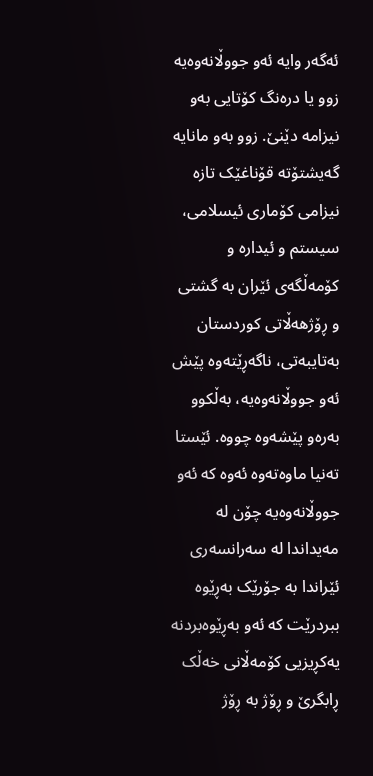ئەگەر وایە ئەو جووڵانەوەیە زوو یا درەنگ کۆتایی بەو نیزامە دێنێ. زوو بەو مانایە گەیشتۆتە قۆناغێک تازە نیزامی کۆماری ئیسلامی، سیستم و ئیدارە و کۆمەڵگەی ئێران بە گشتی و ڕۆژهەڵاتی کوردستان بەتایبەتی، ناگەڕێتەوە پێش ئەو جووڵانەوەیە، بەڵکوو بەرەو پێشەوە چووە. ئێستا تەنیا ماوەتەوە ئەوە کە ئەو جووڵانەوەیە چۆن لە مەیداندا لە سەرانسەری ئێراندا بە جۆرێک بەڕێوە ببردرێت کە ئەو بەڕێوەبردنە یەکڕیزیی کۆمەڵانی خەڵک ڕابگرێ و ڕۆژ بە ڕۆژ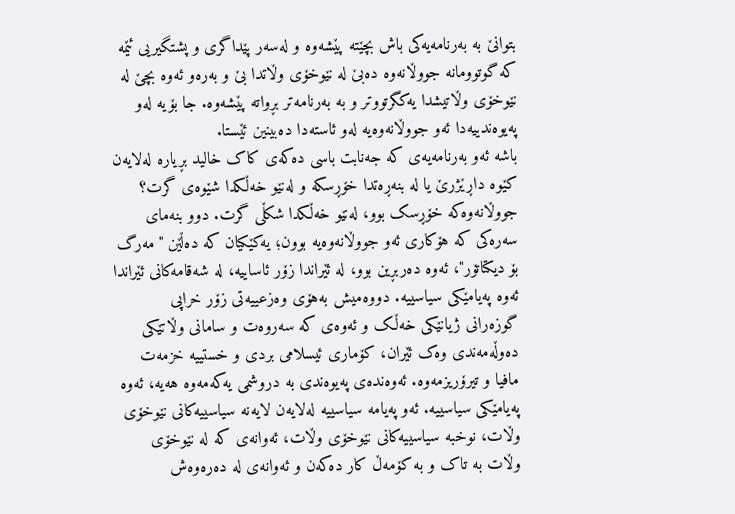بتوانێ بە بەرنامەیەکی باش بچێتە پێشەوە و لەسەر پێداگری و پشتگیریی ئێمە کە گوتوومانە جووڵانەوە دەبێ لە نێوخۆی وڵاتدا بێ و بەرەو ئەوە بچێ لە نێوخۆی وڵاتیشدا یەکگرتووتر و بە بەرنامەتر بڕواتە پێشەوە. جا بۆیە لەو پەیوەندییەدا ئەو جووڵانەوەیە لەو ئاستەدا دەبینین ئێستا.
باشە ئەو بەرنامەیەی کە جەنابت باسی دەکەی کاک خالید بڕیارە لەلایەن کێوە داڕێژرێ یا لە بنەڕەتدا خۆڕسکە و لەنێو خەڵکدا شێوەی گرت؟
جووڵانەوەکە خۆڕسک بوو، لەنێو خەڵکدا شکڵی گرت. دوو بنەمای سەرەکی کە هۆکاری ئەو جووڵانەوەیە بوون؛ یەکێکیان کە دەڵێن "مەرگ بۆ دیکتاتۆر"، ئەوە دەربڕین بوو، لە ئێراندا زۆر ئاساییە، لە شەقامەکانی ئێراندا ئەوە پەیامێکی سیاسییە. دووەمیش بەهۆی وەزعییەتی زۆر خراپی گوزەرانی ژیانێکی خەڵک و ئەوەی کە سەروەت و سامانی وڵاتێکی دەوڵەمەندی وەک ئێران، کۆماری ئیسلامی بردی و خستییە خزمەت مافیا و تیرۆریزمەوە. ئەوەندەی پەیوەندی بە دروشمی یەکەمەوە هەیە، ئەوە پەیامێکی سیاسییە. ئەو پەیامە سیاسییە لەلایەن لایەنە سیاسییەکانی نێوخۆی وڵات، نوخبە سیاسییەکانی نێوخۆی وڵات، ئەوانەی کە لە نێوخۆی وڵات بە تاک و بە کۆمەڵ کار دەکەن و ئەوانەی لە دەرەوەش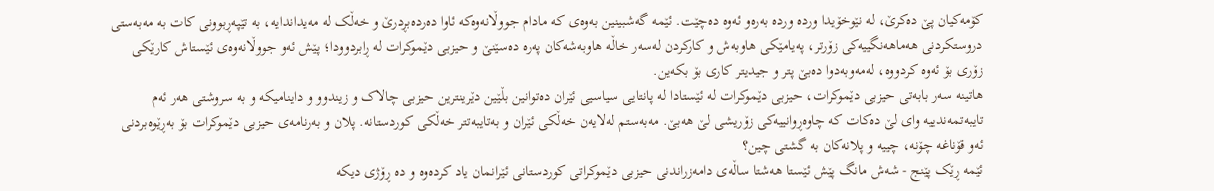کۆمەکیان پێ دەکرێ، لە نێوخۆیدا وردە وردە بەرەو ئەوە دەچێت. ئێمە گەشبینین بەوەی کە مادام جووڵانەوەکە ئاوا دەردەبڕدرێ و خەڵک لە مەیداندایە، بە تێپەڕبوونی کات بە مەبەستی دروستکردنی هەماهەنگییەکی زۆرتر، پەیامێکی هاوبەش و کارکردن لەسەر خاڵە هاوبەشەکان پەرە دەسێنێ و حیزبی دێموکرات لە ڕابردوودا؛ پێش ئەو جووڵانەوەی ئێستاش کارێکی زۆری بۆ ئەوە کردووە، لەمەوبەدوا دەبێ پتر و جیدیتر کاری بۆ بکەین.
هاتینە سەر بابەتی حیزبی دێموکرات، حیزبی دێموکرات لە ئێستادا لە پانتایی سیاسیی ئێران دەتوانین بڵێین دێرینترین حیزبی چالاک و زیندوو و داینامیکە و بە سروشتی هەر ئەم تایبەتمەندییە وای لێ دەکات کە چاوەڕوانییەکی زۆریشی لێ هەبێ. مەبەستم لەلایەن خەڵکی ئێران و بەتایبەتتر خەڵکی کوردستانە. پلان و بەرنامەی حیزبی دێموکرات بۆ بەڕێوەبردنی ئەو قۆناغە چۆنە، چییە و پلانەکان بە گشتی چین؟
ئێمە ڕێک پێنج - شەش مانگ پێش ئێستا هەشتا ساڵەی دامەزراندنی حیزبی دێموکراتی کوردستانی ئێرانمان یاد کردەوە و دە ڕۆژی دیکە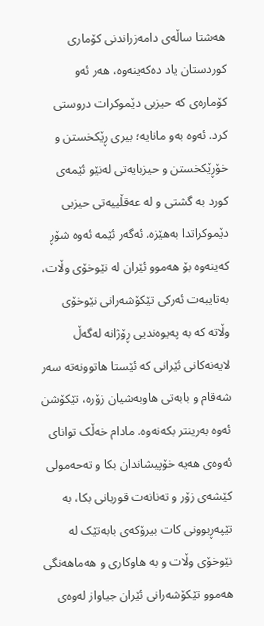هەشتا ساڵەی دامەزراندنی کۆماری کوردستان یاد دەکەینەوە، هەر ئەو کۆمارەی کە حیزبی دێموکرات دروستی کرد. ئەوە بەو مانایە؛ بیری ڕێکخستن و خۆڕێکخستن و حیزبایەتی لەنێو ئێمەی کورد بە گشتی و لە عەقڵییەتی حیزبی دێموکراتدا بەهێزە. ئەگەر ئێمە ئەوە شۆڕ کەینەوە بۆ هەموو ئێران لە نێوخۆی وڵات، بەتایبەت ئەرکی تێکۆشەرانی نێوخۆی وڵاتە کە بە پەیوەندیی ڕۆژانە لەگەڵ لایەنەکانی ئێرانی کە ئێستا هاتوونەتە سەر شەقام و بابەتی هاوبەشیان زۆرە، تێکۆشن ئەوە بەرینتر بکەنەوە. مادام خەڵک توانای ئەوەی هەیە خۆپیشاندان بکا و تەحەمولی کێشەی زۆر و تەنانەت قوربانی بکا، بە تێپەڕبوونی کات بیرۆکەی بابەتێک لە نێوخۆی وڵات و بە هاوکاری و هەماهەنگی هەموو تێکۆشەرانی ئێران جیاواز لەوەی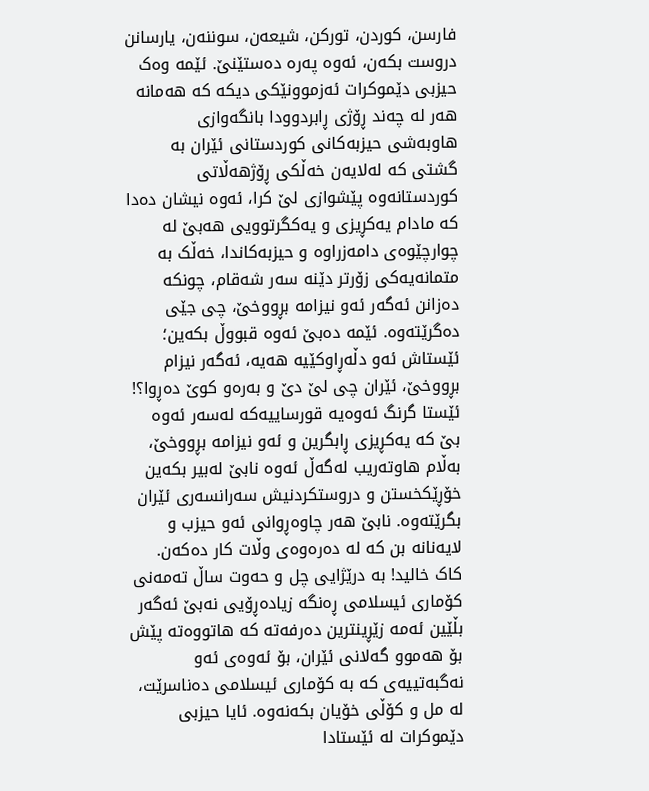فارسن، کوردن، تورکن، شیعەن، سوننەن، یارسانن دروست بکەن، ئەوە پەرە دەستێنێ. ئێمە وەک حیزبی دێموکرات ئەزموونێکی دیکە کە هەمانە هەر لە چەند ڕۆژی ڕابردوودا بانگەوازی هاوبەشی حیزبەکانی کوردستانی ئێران بە گشتی کە لەلایەن خەڵکی ڕۆژهەڵاتی کوردستانەوە پێشوازی لێ کرا، ئەوە نیشان دەدا کە مادام یەکڕیزی و یەکگرتوویی هەبێ لە چوارچێوەی دامەزراوە و حیزبەکاندا، خەڵک بە متمانەیەکی زۆرتر دێنە سەر شەقام، چونکە دەزانن ئەگەر ئەو نیزامە بڕووخێ، چی جێی دەگرێتەوە. ئێمە دەبێ ئەوە قبووڵ بکەین؛ ئێستاش ئەو دڵەڕاوکێیە هەیە، ئەگەر نیزام بڕووخێ، ئێران چی لێ دێ و بەرەو کوێ دەڕوا؟! ئێستا گرنگ ئەوەیە قورساییەکە لەسەر ئەوە بێ کە یەکڕیزی ڕابگرین و ئەو نیزامە بڕووخێ، بەڵام هاوتەریب لەگەڵ ئەوە نابێ لەبیر بکەین خۆڕێکخستن و دروستکردنیش سەرانسەری ئێران بگرێتەوە. نابێ هەر چاوەڕوانی ئەو حیزب و لایەنانە بن کە لە دەرەوەی وڵات کار دەکەن.
کاک خالید! بە درێژایی چل و حەوت ساڵ تەمەنی کۆماری ئیسلامی ڕەنگە زیادەڕۆیی نەبێ ئەگەر بڵێین ئەمە زێڕینترین دەرفەتە کە هاتووەتە پێش بۆ هەموو گەلانی ئێران، بۆ ئەوەی ئەو نەگبەتییەی کە بە کۆماری ئیسلامی دەناسرێت، لە مل و کۆڵی خۆیان بکەنەوە. ئایا حیزبی دێموکرات لە ئێستادا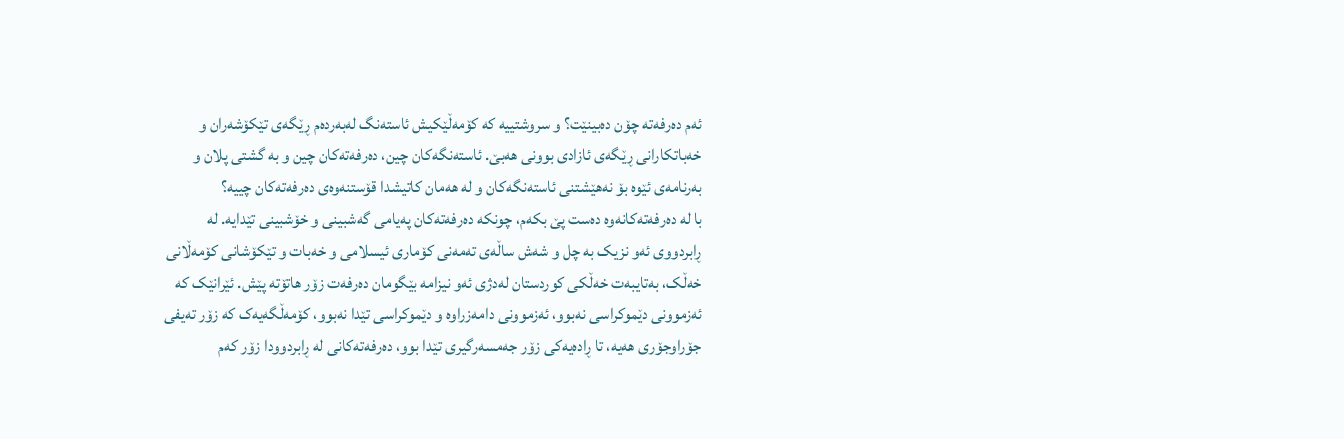ئەم دەرفەتە چۆن دەبینێت؟ و سروشتییە کە کۆمەڵێکیش ئاستەنگ لەبەردەم ڕێگەی تێکۆشەران و خەباتکارانی ڕێگەی ئازادی بوونی هەبێ. ئاستەنگەکان چین، دەرفەتەکان چین و بە گشتی پلان و بەرنامەی ئێوە بۆ نەهێشتنی ئاستەنگەکان و لە هەمان کاتیشدا قۆستنەوەی دەرفەتەکان چییە؟
با لە دەرفەتەکانەوە دەست پێ بکەم، چونکە دەرفەتەکان پەیامی گەشبینی و خۆشبینی تێدایە. لە ڕابردووی ئەو نزیک بە چل و شەش ساڵەی تەمەنی کۆماری ئیسلامی و خەبات و تێکۆشانی کۆمەڵانی خەڵک، بەتایبەت خەڵکی کوردستان لەدژی ئەو نیزامە بێگومان دەرفەت زۆر هاتۆتە پێش. ئێرانێک کە ئەزموونی دێموکراسی نەبوو، ئەزموونی دامەزراوە و دێموکراسی تێدا نەبوو، کۆمەڵگەیەک کە زۆر تەیفی جۆراوجۆری هەیە، تا ڕادەیەکی زۆر جەمسەرگیری تێدا بوو، دەرفەتەکانی لە ڕابردوودا زۆر کەم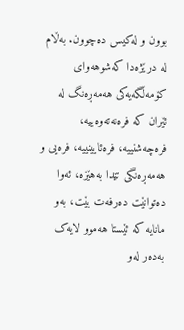بوون و لەکیس دەچوون. بەڵام لە درێژەدا کەشوهەوای کۆمەڵگەیەکی هەمەڕەنگ لە ئێران کە فرەنەتەوەییە، فرەچەشنییە، فرەئایینییە، فرەیی و هەمەڕەنگی تێدا بەهێزە، ئەوا دەتوانێت دەرفەت بێت، بەو مانایە کە ئێستا هەموو لایەک بەدەر لەو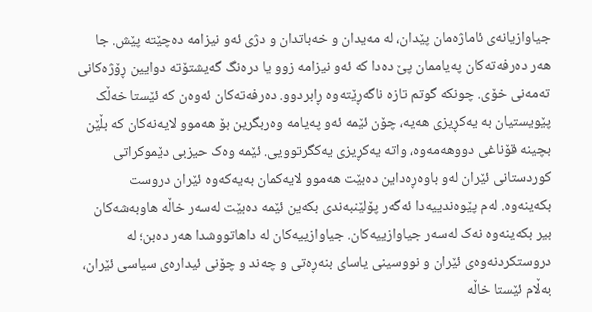جیاوازیانەی ئاماژەمان پێدان، لە مەیدان و خەباتدان و دژی ئەو نیزامە دەچێتە پێش. جا هەر دەرفەتەکان پەیاممان پێ دەدا کە ئەو نیزامە زوو یا درەنگ گەیشتۆتە دوایین ڕۆژەکانی تەمەنی خۆی. چونکە گوتم تازە ناگەڕێتەوە ڕابردوو. دەرفەتەکان ئەوەن کە ئێستا خەڵک پێویستیان بە یەکڕیزی هەیە، چۆن ئێمە ئەو پەیامە وەربگرین بۆ هەموو لایەنەکان کە بڵێن بچینە قۆناغی دووهەمەوە، واتە یەکڕیزی یەکگرتوویی. ئێمە وەک حیزبی دێموکراتی کوردستانی ئێران لەو باوەڕەداین دەبێت هەموو لایەکمان بەیەکەوە ئێران دروست بکەینەوە. لەم پێوەندییەدا ئەگەر پۆلێنبەندی بکەین ئێمە دەبێت لەسەر خاڵە هاوبەشەکان بیر بکەینەوە نەک لەسەر جیاوازییەکان. جیاوازییەکان لە داهاتووشدا هەر دەبن؛ لە دروستکردنەوەی ئێران و نووسینی یاسای بنەڕەتی و چەند و چۆنی ئیدارەی سیاسی ئێران، بەڵام ئێستا خاڵە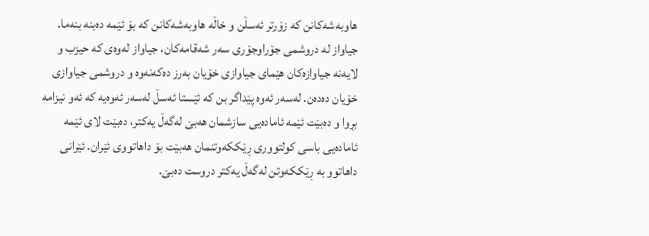هاوبەشەکانن کە زۆرتر ئەسڵن و خاڵە هاوبەشەکانن کە بۆ ئێمە دەبنە بنەما. جیاواز لە دروشمی جۆراوجۆری سەر شەقامەکان، جیاواز لەوەی کە حیزب و لایەنە جیاوازەکان هێمای جیاوازی خۆیان بەرز دەکەنەوە و دروشمی جیاوازی خۆیان دەدەن. لەسەر ئەوە پێداگر بن کە ئێستا ئەسڵ لەسەر ئەوەیە کە ئەو نیزامە بڕوا و دەبێت ئێمە ئامادەیی سازشمان هەبێ لەگەڵ یەکتر، دەبێت لای ئێمە ئامادەیی باسی کولتووری ڕێککەوتنمان هەبێت بۆ داهاتووی ئێران. ئێرانی داهاتوو بە ڕێککەوتن لەگەڵ یەکتر دروست دەبێ.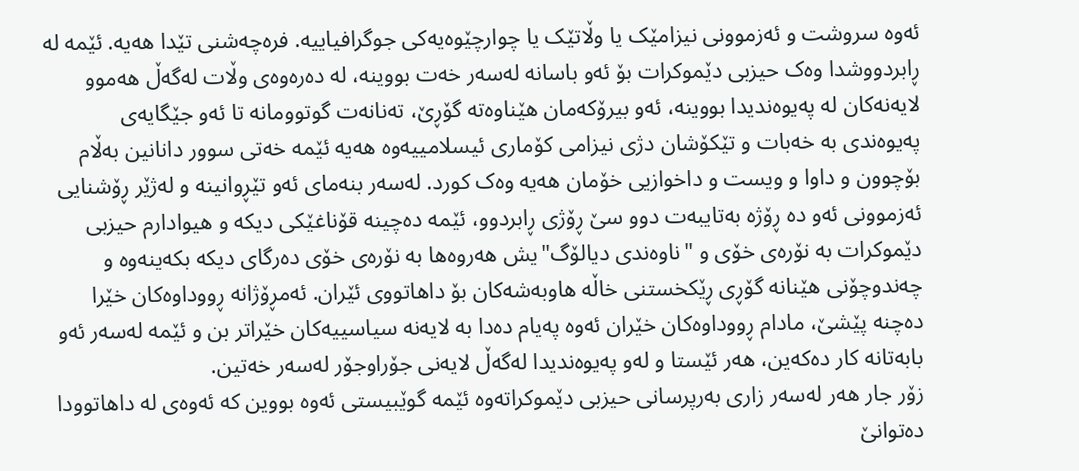ئەوە سروشت و ئەزموونی نیزامێک یا وڵاتێک یا چوارچێوەیەکی جوگرافیاییە. فرەچەشنی تێدا هەیە. ئێمە لە ڕابردووشدا وەک حیزبی دێموکرات بۆ ئەو باسانە لەسەر خەت بووینە، لە دەرەوەی وڵات لەگەڵ هەموو لایەنەکان لە پەیوەندیدا بووینە، ئەو بیرۆکەمان هێناوەتە گۆڕێ، تەنانەت گوتوومانە تا ئەو جێگایەی پەیوەندی بە خەبات و تێکۆشان دژی نیزامی کۆماری ئیسلامییەوە هەیە ئێمە خەتی سوور دانانین بەڵام بۆچوون و داوا و ویست و داخوازیی خۆمان هەیە وەک کورد. لەسەر بنەمای ئەو تێڕوانینە و لەژێر ڕۆشنایی ئەزموونی ئەو دە ڕۆژە بەتایبەت دوو سێ ڕۆژی ڕابردوو، ئێمە دەچینە قۆناغێکی دیکە و هیوادارم حیزبی دێموکرات بە نۆرەی خۆی و "ناوەندی دیالۆگ"یش هەروەها بە نۆرەی خۆی دەرگای دیکە بکەینەوە و چەندوچۆنی هێنانە گۆڕی ڕێکخستنی خاڵە هاوبەشەکان بۆ داهاتووی ئێران. ئەمڕۆژانە ڕووداوەکان خێرا دەچنە پێشێ، مادام ڕووداوەکان خێران ئەوە پەیام دەدا بە لایەنە سیاسییەکان خێراتر بن و ئێمە لەسەر ئەو بابەتانە کار دەکەین، هەر ئێستا و لەو پەیوەندیدا لەگەڵ لایەنی جۆراوجۆر لەسەر خەتین.
زۆر جار هەر لەسەر زاری بەرپرسانی حیزبی دێموکراتەوە ئێمە گوێبیستی ئەوە بووین کە ئەوەی لە داهاتوودا دەتوانێ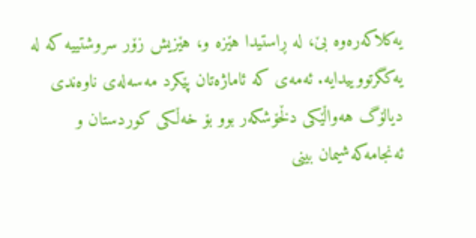یەکلاکەرەوە بێ، لە ڕاستیدا هێزە و، هێزیش زۆر سروشتییە کە لە یەکگرتووییدایە. ئەمەی کە ئاماژەتان پێکرد مەسەلەی ناوەندی دیالۆگ هەواڵێکی دڵخۆشکەر بوو بۆ خەڵکی کوردستان و ئەنجامەکەشیمان بینی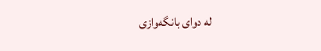لە دوای بانگەوازی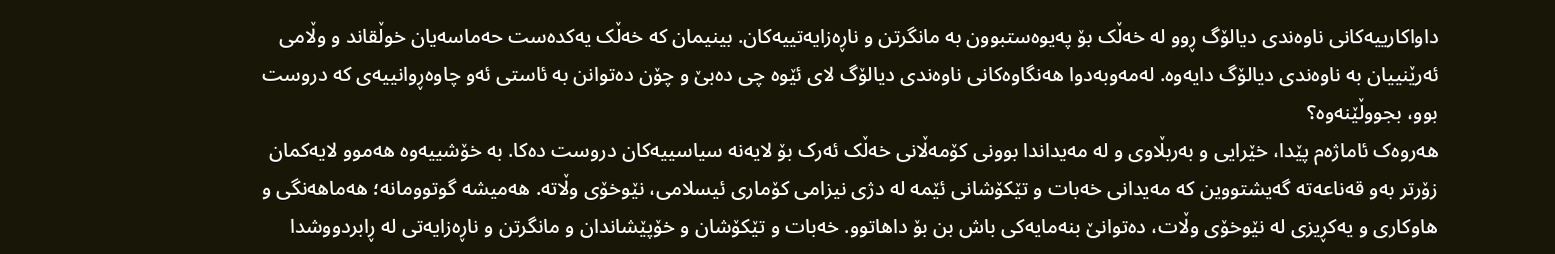داواکارییەکانی ناوەندی دیالۆگ ڕوو لە خەڵک بۆ پەیوەستبوون بە مانگرتن و ناڕەزایەتییەکان. بینیمان کە خەڵک یەکدەست حەماسەیان خوڵقاند و وڵامی ئەرێنییان بە ناوەندی دیالۆگ دایەوە. لەمەوبەدوا هەنگاوەکانی ناوەندی دیالۆگ لای ئێوە چی دەبێ و چۆن دەتوانن بە ئاستی ئەو چاوەڕوانییەی کە دروست بوو، بجووڵێنەوە؟
هەروەک ئاماژەم پێدا، خێرایی و بەربڵاوی و لە مەیداندا بوونی کۆمەڵانی خەڵک ئەرک بۆ لایەنە سیاسییەکان دروست دەکا. بە خۆشییەوە هەموو لایەکمان زۆرتر بەو قەناعەتە گەیشتووین کە مەیدانی خەبات و تێکۆشانی ئێمە لە دژی نیزامی کۆماری ئیسلامی، نێوخۆی وڵاتە. هەمیشە گوتوومانە؛ هەماهەنگی و هاوکاری و یەکڕیزی لە نێوخۆی وڵات، دەتوانێ بنەمایەکی باش بن بۆ داهاتوو. خەبات و تێکۆشان و خۆپێشاندان و مانگرتن و ناڕەزایەتی لە ڕابردووشدا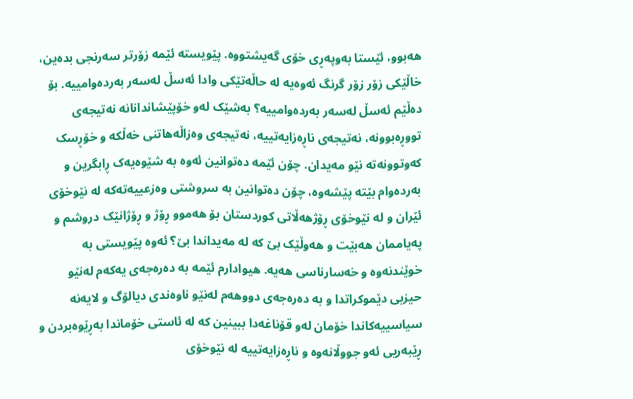هەبوو، ئێستا بەوپەڕی خۆی گەیشتووە. پێویستە ئێمە زۆرتر سەرنجی بدەین، خاڵێکی زۆر زۆر گرنگ ئەوەیە لە حاڵەتێکی وادا ئەسڵ لەسەر بەردەوامییە. بۆ دەڵێم ئەسڵ لەسەر بەردەوامییە؟ بەشێک لەو خۆپێشاندانانە نەتیجەی تووڕەبوونە، نەتیجەی ناڕەزایەتییە، نەتیجەی وەزاڵەهاتنی خەڵکە و خۆڕسک کەوتوونەتە نێو مەیدان. چۆن ئێمە دەتوانین ئەوە بە شێوەیەک ڕابگرین و بەردەوام بێتە پێشەوە، چۆن دەتوانین بە سروشتی وەزعییەتەکە لە نێوخۆی ئێران و لە نێوخۆی ڕۆژهەڵاتی کوردستان بۆ هەموو ڕۆژ و ڕۆژانێک دروشم و پەیاممان هەبێت و هەوڵێک بێ کە لە مەیداندا بێ؟ ئەوە پێویستی بە خوێندنەوە و خەسارناسی هەیە. هیوادارم ئێمە بە دەرەجەی یەکەم لەنێو حیزبی دێموکراتدا و بە دەرەجەی دووهەم لەنێو ناوەندی دیالۆگ و لایەنە سیاسییەکاندا خۆمان لەو قۆناغەدا ببینین کە لە ئاستی خۆماندا بەڕێوەبردن و ڕێبەریی ئەو جووڵانەوە و ناڕەزایەتییە لە نێوخۆی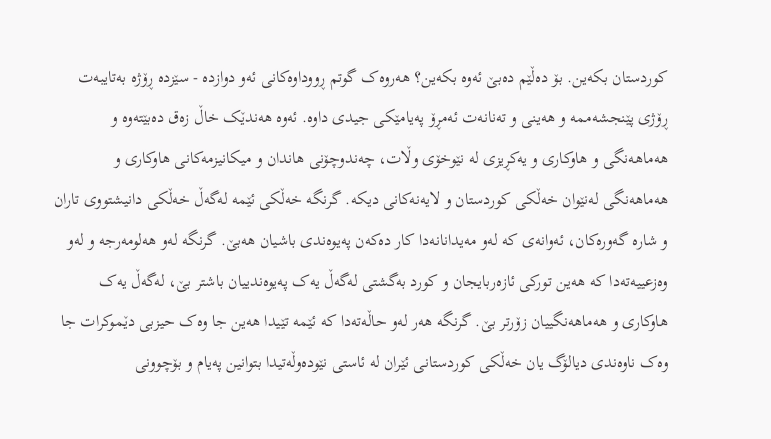کوردستان بکەین. بۆ دەڵێم دەبێ ئەوە بکەین؟ هەروەک گوتم ڕووداوەکانی ئەو دوازدە - سێزدە ڕۆژە بەتایبەت ڕۆژی پێنجشەممە و هەینی و تەنانەت ئەمڕۆ پەیامێکی جیدی داوە. ئەوە هەندێک خاڵ زەق دەبێتەوە و هەماهەنگی و هاوکاری و یەکڕیزی لە نێوخۆی وڵات، چەندوچۆنی هاندان و میکانیزمەکانی هاوکاری و هەماهەنگی لەنێوان خەڵکی کوردستان و لایەنەکانی دیکە. گرنگە خەڵکی ئێمە لەگەڵ خەڵکی دانیشتووی تاران و شارە گەورەکان، ئەوانەی کە لەو مەیدانانەدا کار دەکەن پەیوەندی باشیان هەبێ. گرنگە لەو هەلومەرجە و لەو وەزعییەتەدا کە هەین تورکی ئازەربایجان و کورد بەگشتی لەگەڵ یەک پەیوەندییان باشتر بێ، لەگەڵ یەک هاوکاری و هەماهەنگییان زۆرتر بێ. گرنگە هەر لەو حاڵەتەدا کە ئێمە تێیدا هەین جا وەک حیزبی دێموکرات جا وەک ناوەندی دیالۆگ یان خەڵکی کوردستانی ئێران لە ئاستی نێودەوڵەتیدا بتوانین پەیام و بۆچوونی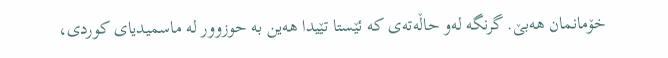خۆمانمان هەبێ. گرنگە لەو حاڵەتەی کە ئێستا تێیدا هەین بە حوزوور لە ماسمیدیای کوردی،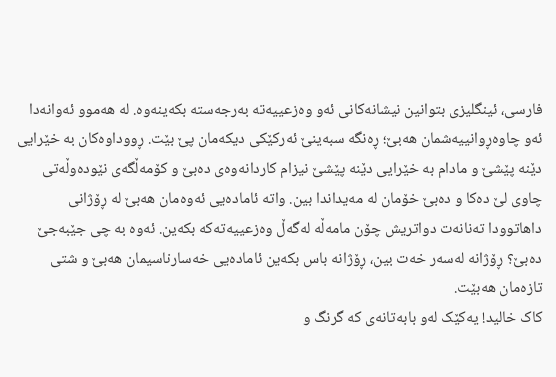فارسی، ئینگلیزی بتوانین نیشانەکانی ئەو وەزعییەتە بەرجەستە بکەینەوە. لە هەموو ئەوانەدا ئەو چاوەڕوانییەشمان هەبێ؛ ڕەنگە سبەینێ ئەرکێکی دیکەمان پێ بێت. ڕووداوەکان بە خێرایی دێنە پێشێ و مادام بە خێرایی دێنە پێشێ نیزام کاردانەوەی دەبێ و کۆمەڵگەی نێودەوڵەتی چاوی لێ دەکا و دەبێ خۆمان لە مەیداندا بین. واتە ئامادەیی ئەوەمان هەبێ لە ڕۆژانی داهاتوودا تەنانەت دواتریش چۆن مامەڵە لەگەڵ وەزعییەتەکە بکەین. ئەوە بە چی جێبەجێ دەبێ؟ ڕۆژانە لەسەر خەت بین، ڕۆژانە باس بکەین ئامادەیی خەسارناسیمان هەبێ و شتی تازەمان هەبێت.
کاک خالید! یەکێک لەو بابەتانەی کە گرنگ و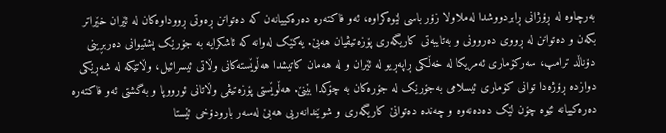بەرچاوە لە ڕۆژانی ڕابردووشدا لەملاولا زۆر باسی لێوەکراوە، ئەو فاکتەرە دەرەکییانەن کە دەتوانن ڕەوتی ڕووداوەکان لە ئێران خێراتر بکەن و دەتوانن لە ڕووی دەروونی و بەتایبەتی کاریگەری پۆزەتیڤیان هەبێ. یەکێک لەوانە کە ئاشکرایە بە جۆرێک پشتیوانی دەربڕینی دۆناڵد ترامپ، سەرکۆماری ئەمریکا لە خەڵکی ڕاپەڕیو لە ئێران و لە هەمان کاتیشدا هەڵوێستەکانی وڵاتی ئیسرائیل، وڵاتێکە لە شەڕێکی دوازدە ڕۆژەدا توانی کۆماری ئیسلامی بەجۆرێک لە جۆرەکان بە چۆکدا بێنێ. هەڵوێستی پۆزەتیڤی وڵاتانی ئورووپا و بەگشتی ئەو فاکتەرە دەرەکییانە ئێوە چۆن لێک دەدەنەوە و چەندە دەتوانێ کاریگەری و شوێندانەریی هەبێ لەسەر بارودۆخی ئێستا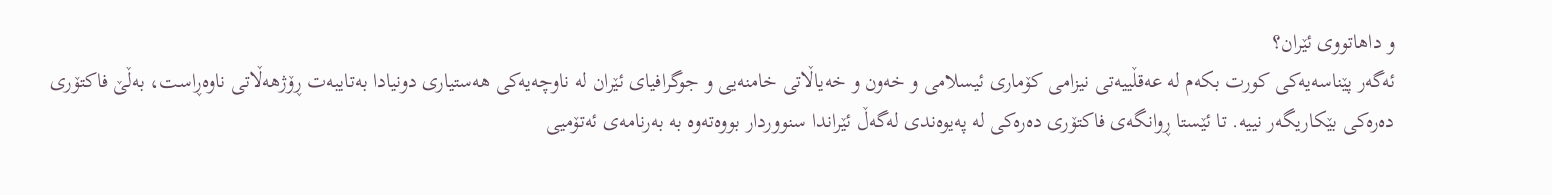و داهاتووی ئێران؟
ئەگەر پێناسەیەکی کورت بکەم لە عەقڵییەتی نیزامی کۆماری ئیسلامی و خەون و خەیاڵاتی خامنەیی و جوگرافیای ئێران لە ناوچەیەکی هەستیاری دونیادا بەتایبەت ڕۆژهەڵاتی ناوەڕاست، بەڵێ فاکتۆری دەرەکی بێکاریگەر نییە. تا ئێستا ڕوانگەی فاکتۆری دەرەکی لە پەیوەندی لەگەڵ ئێراندا سنووردار بووەتەوە بە بەرنامەی ئەتۆمیی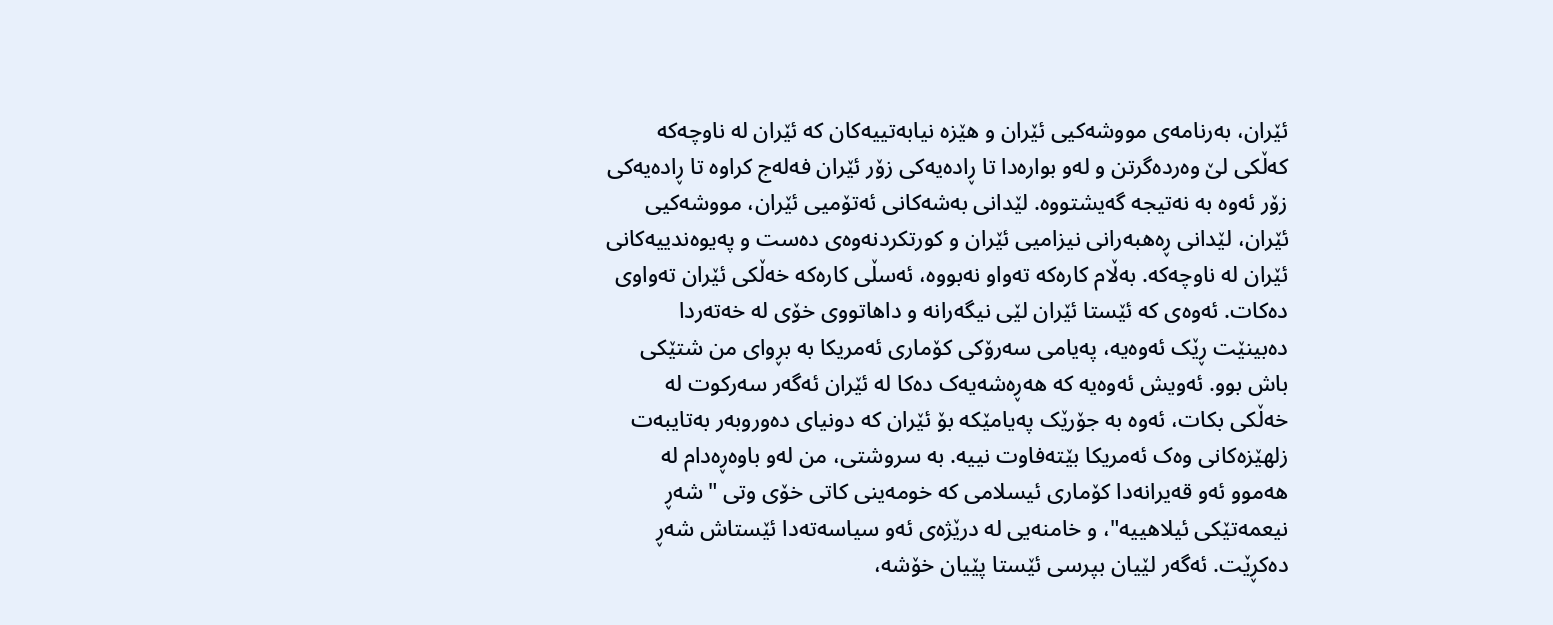ئێران، بەرنامەی مووشەکیی ئێران و هێزە نیابەتییەکان کە ئێران لە ناوچەکە کەڵکی لێ وەردەگرتن و لەو بوارەدا تا ڕادەیەکی زۆر ئێران فەلەج کراوە تا ڕادەیەکی زۆر ئەوە بە نەتیجە گەیشتووە. لێدانی بەشەکانی ئەتۆمیی ئێران، مووشەکیی ئێران، لێدانی ڕەهبەرانی نیزامیی ئێران و کورتکردنەوەی دەست و پەیوەندییەکانی ئێران لە ناوچەکە. بەڵام کارەکە تەواو نەبووە، ئەسڵی کارەکە خەڵکی ئێران تەواوی دەکات. ئەوەی کە ئێستا ئێران لێی نیگەرانە و داهاتووی خۆی لە خەتەردا دەبینێت ڕێک ئەوەیە، پەیامی سەرۆکی کۆماری ئەمریکا بە بڕوای من شتێکی باش بوو. ئەویش ئەوەیە کە هەڕەشەیەک دەکا لە ئێران ئەگەر سەرکوت لە خەڵکی بکات، ئەوە بە جۆرێک پەیامێکە بۆ ئێران کە دونیای دەوروبەر بەتایبەت زلهێزەکانی وەک ئەمریکا بێتەفاوت نییە. بە سروشتی، من لەو باوەڕەدام لە هەموو ئەو قەیرانەدا کۆماری ئیسلامی کە خومەینی کاتی خۆی وتی "شەڕ نیعمەتێکی ئیلاهییە"، و خامنەیی لە درێژەی ئەو سیاسەتەدا ئێستاش شەڕ دەکڕێت. ئەگەر لێیان بپرسی ئێستا پێیان خۆشە،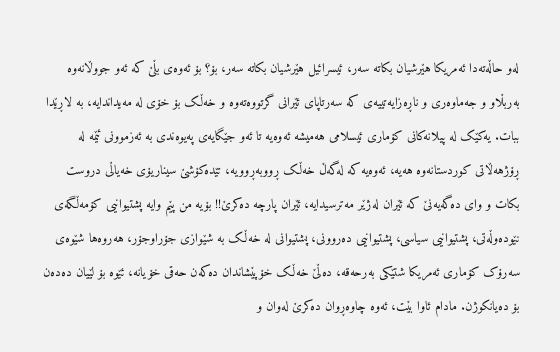لەو حاڵەتەدا ئەمریکا هێرشیان بکاتە سەر، ئیسرائیل هێرشیان بکاتە سەر، بۆ؟ بۆ ئەوەی بڵێ کە ئەو جووڵانەوە بەربڵاو و جەماوەری و ناڕەزایەتییەی کە سەرتاپای ئێرانی گرتووەتەوە و خەڵک بۆ خۆی لە مەیداندایە، بە لاڕێدا ببات. یەکێک لە پیلانەکانی کۆماری ئیسلامی هەمیشە ئەوەیە تا ئەو جێگایەی پەیوەندی بە ئەزموونی ئێمە لە ڕۆژهەڵاتی کوردستانەوە هەیە، ئەوەیە کە لەگەڵ خەڵک ڕووبەڕوویە، تێدەکۆشێ سیناریۆی خەیاڵی دروست بکات و وای دەگەیەنێ کە ئێران لەژێر مەترسیدایە، ئێران پارچە دەکرێ!! بۆیە من پێم وایە پشتیوانیی کۆمەڵگەی نێودەوڵەتی، پشتیوانیی سیاسی، پشتیوانیی دەروونی، پشتیوانی لە خەڵک بە شێوازی جۆراوجۆر، هەروەها شێوەی سەرۆک کۆماری ئەمریکا شتێکی بەرحەقە، دەڵێ خەڵک خۆپێشاندان دەکەن حەقی خۆیانە، ئێوە بۆ لێیان دەدەن بۆ دەیانکوژن. مادام ئاوا بێت، ئەوە چاوەڕوان دەکرێ لەوان و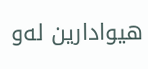هیوادارین لەو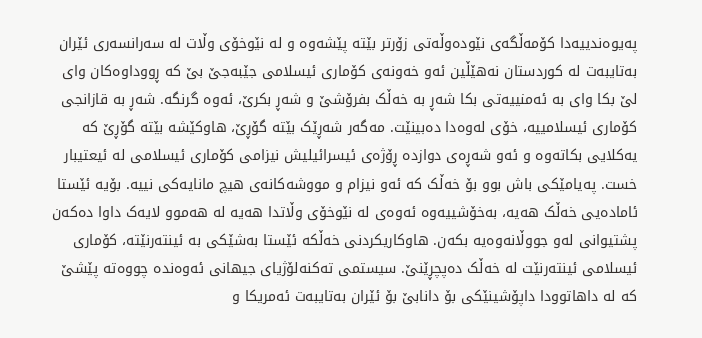پەیوەندییەدا کۆمەڵگەی نێودەوڵەتی زۆرتر بێتە پێشەوە و لە نێوخۆی وڵات لە سەرانسەری ئێران بەتایبەت لە کوردستان نەهێڵین ئەو خەونەی کۆماری ئیسلامی جێبەجێ بێ کە ڕووداوەکان وای لێ بکا وای بە ئەمنییەتی بکا شەڕ بە خەڵک بفرۆشێ و شەڕ بکرێ، ئەوە گرنگە. شەڕ بە قازانجی کۆماری ئیسلامییە، خۆی لەوەدا دەبینێت. مەگەر شەڕێک بێتە گۆڕێ، هاوکێشە بێتە گۆڕێ کە یەکلایی بکاتەوە و ئەو شەڕەی دوازدە ڕۆژەی ئیسرائیلیش نیزامی کۆماری ئیسلامی لە ئیعتیبار خست. پەیامێکی باش بوو بۆ خەڵک کە ئەو نیزام و مووشەکانەی هیچ مانایەکی نییە. بۆیە ئێستا ئامادەیی خەڵک هەیە، بەخۆشییەوە ئەوەی لە نێوخۆی وڵاتدا هەیە لە هەموو لایەک داوا دەکەن پشتیوانی لەو جووڵانەوەیە بکەن. هاوکاریکردنی خەڵکە ئێستا بەشێکی بە ئینتەرنێتە، کۆماری ئیسلامی ئینتەرنێت لە خەڵک دەپچڕێنێ. سیستمی تەکنەلۆژیای جیهانی ئەوەندە چووەتە پێشێ کە لە داهاتوودا داپۆشینێکی بۆ دانابێ بۆ ئێران بەتایبەت ئەمریکا و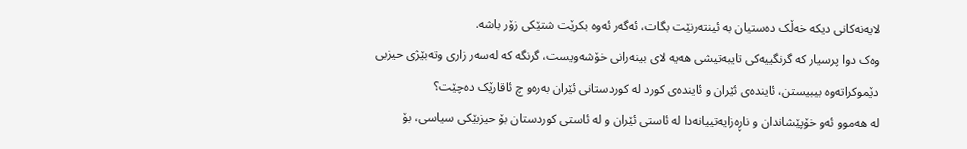لایەنەکانی دیکە خەڵک دەستیان بە ئینتەرنێت بگات، ئەگەر ئەوە بکرێت شتێکی زۆر باشە.
وەک دوا پرسیار کە گرنگییەکی تایبەتیشی هەیە لای بینەرانی خۆشەویست، گرنگە کە لەسەر زاری وتەبێژی حیزبی دێموکراتەوە بیبیستن، ئایندەی ئێران و ئایندەی کورد لە کوردستانی ئێران بەرەو چ ئاقارێک دەچێت؟
لە هەموو ئەو خۆپێشاندان و ناڕەزایەتییانەدا لە ئاستی ئێران و لە ئاستی کوردستان بۆ حیزبێکی سیاسی، بۆ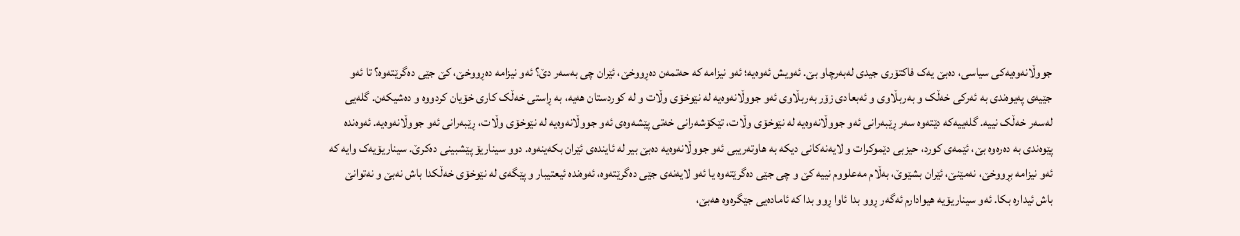جووڵانەوەیەکی سیاسی، دەبێ یەک فاکتۆری جیدی لەبەرچاو بێ. ئەویش ئەوەیە؛ ئەو نیزامە کە حەتمەن دەڕووخێ، ئێران چی بەسەر دێ؟ ئەو نیزامە دەڕووخێ، کێ جێی دەگرێتەوە؟ تا ئەو جێیەی پەیوەندی بە ئەرکی خەڵک و بەربڵاوی و ئەبعادی زۆر بەربڵاوی ئەو جووڵانەوەیە لە نێوخۆی وڵات و لە کوردستان هەیە، بە ڕاستی خەڵک کاری خۆیان کردووە و دەشیکەن. گلەیی لەسەر خەڵک نییە. گلەییەکە دێتەوە سەر ڕێبەرانی ئەو جووڵانەوەیە لە نێوخۆی وڵات، تێکۆشەرانی خەتی پێشەوەی ئەو جووڵانەوەیە لە نێوخۆی وڵات، ڕێبەرانی ئەو جووڵانەوەیە. ئەوەندە پێوەندی بە دەرەوە بێ، ئێمەی کورد، حیزبی دێموکرات و لایەنەکانی دیکە بە هاوتەریبی ئەو جووڵانەوەیە دەبێ بیر لە ئایندەی ئێران بکەینەوە. دوو سیناریۆ پێشبینی دەکرێ. سیناریۆیەک وایە کە ئەو نیزامە بڕووخێ، نەمێنێ، ئێران بشێوێ، بەڵام مەعلووم نییە کێ و چی جێی دەگرێتەوە یا ئەو لایەنەی جێی دەگرێتەوە، ئەوەندە ئیعتیبار و پێگەی لە نێوخۆی خەڵکدا باش نەبێ و نەتوانێ باش ئیدارە بکا. ئەو سیناریۆیە هیوادارم ئەگەر ڕوو بدا ئاوا ڕوو بدا کە ئامادەیی جێگرەوە هەبێ،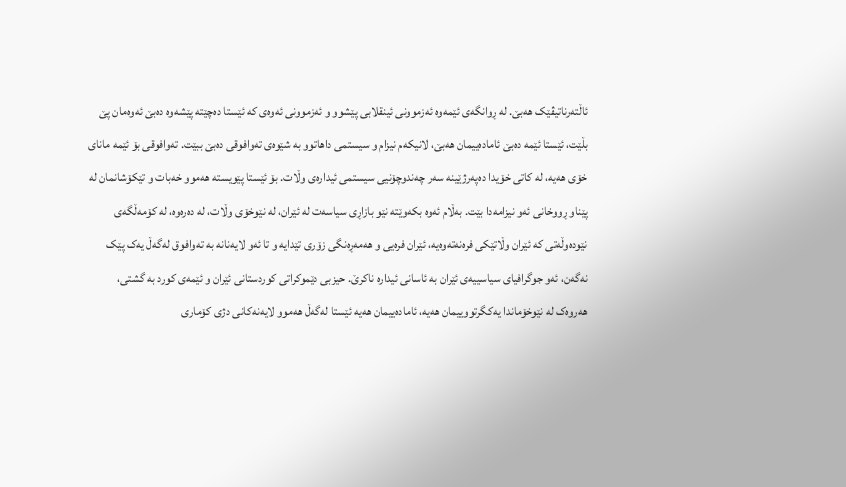ئاڵتەرناتیڤێک هەبێ. لە ڕوانگەی ئێمەوە ئەزموونی ئینقلابی پێشوو و ئەزموونی ئەوەی کە ئێستا دەچێتە پێشەوە دەبێ ئەوەمان پێ بڵێت، ئێستا ئێمە دەبێ ئامادەییمان هەبێ، لانیکەم نیزام و سیستمی داهاتوو بە شێوەی تەوافوقی دەبێ ببێت. تەوافوقی بۆ ئێمە مانای خۆی هەیە، لە کاتی خۆیدا دەپەرژێینە سەر چەندوچۆنیی سیستمی ئیدارەی وڵات. بۆ ئێستا پێویستە هەموو خەبات و تێکۆشانمان لە پێناو ڕووخانی ئەو نیزامەدا بێت. بەڵام ئەوە بکەوێتە نێو بازاڕی سیاسەت لە ئێران، لە نێوخۆی وڵات، لە دەرەوە، لە کۆمەڵگەی نێودەوڵەتی کە ئێران وڵاتێکی فرەنەتەوەیە، ئێران فرەیی و هەمەڕەنگی زۆری تێدایە و تا ئەو لایەنانە بە تەوافوق لەگەڵ یەک پێک نەگەن، ئەو جوگرافیای سیاسییەی ئێران بە ئاسانی ئیدارە ناکرێ. حیزبی دێموکراتی کوردستانی ئێران و ئێمەی کورد بە گشتی، هەروەک لە نێوخۆماندا یەکگرتووییمان هەیە، ئامادەییمان هەیە ئێستا لەگەڵ هەموو لایەنەکانی دژی کۆماری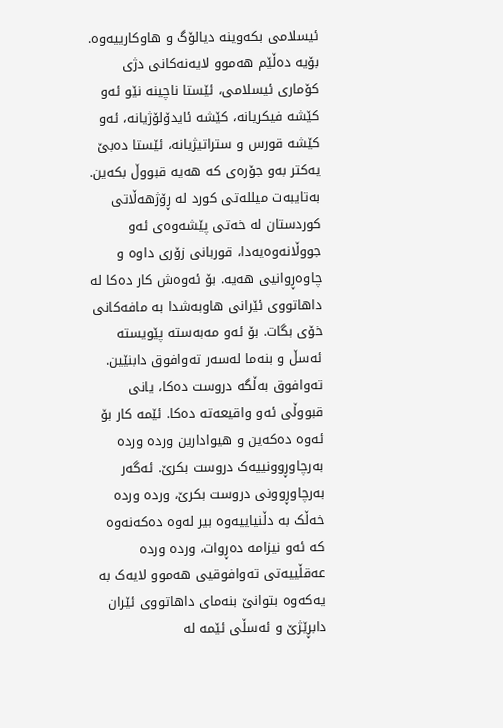ئیسلامی بکەوینە دیالۆگ و هاوکارییەوە. بۆیە دەڵێم هەموو لایەنەکانی دژی کۆماری ئیسلامی، ئێستا ناچینە نێو ئەو کێشە فیکریانە، کێشە ئایدۆلۆژیانە، ئەو کێشە قورس و ستراتیژیانە، ئێستا دەبێ یەکتر بەو جۆرەی کە هەیە قبووڵ بکەین. بەتایبەت میللەتی کورد لە ڕۆژهەڵاتی کوردستان لە خەتی پێشەوەی ئەو جووڵانەوەیەدا، قوربانی زۆری داوە و چاوەڕوانیی هەیە. بۆ ئەوەش کار دەکا لە داهاتووی ئێرانی هاوبەشدا بە مافەکانی خۆی بگات. بۆ ئەو مەبەستە پێویستە ئەسڵ و بنەما لەسەر تەوافوق دابنێین. تەوافوق بەڵگە دروست دەکا، یانی قبووڵی ئەو واقیعەتە دەکا. ئێمە کار بۆ ئەوە دەکەین و هیوادارین وردە وردە بەرچاوڕوونییەک دروست بکرێ. ئەگەر بەرچاوڕوونی دروست بکرێ، وردە وردە خەڵک بە دڵنیاییەوە بیر لەوە دەکەنەوە کە ئەو نیزامە دەڕوات، وردە وردە عەقڵییەتی تەوافوقیی هەموو لایەک بە یەکەوە بتوانێ بنەمای داهاتووی ئێران دابڕێژێ و ئەسڵی ئێمە لە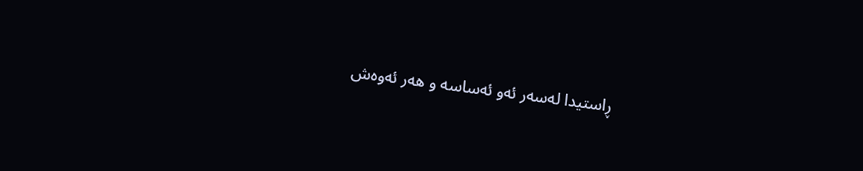ڕاستیدا لەسەر ئەو ئەساسە و هەر ئەوەش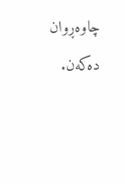چاوەڕوان دەکەن.